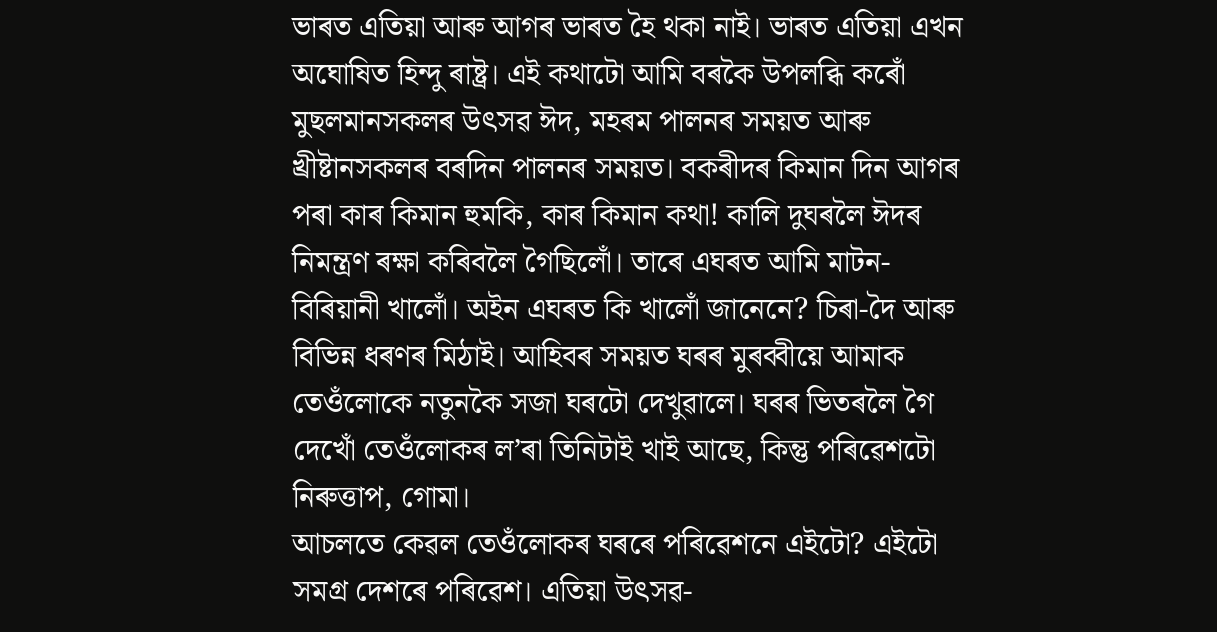ভাৰত এতিয়া আৰু আগৰ ভাৰত হৈ থকা নাই। ভাৰত এতিয়া এখন অঘোষিত হিন্দু ৰাষ্ট্ৰ। এই কথাটো আমি বৰকৈ উপলব্ধি কৰোঁ মুছলমানসকলৰ উৎসৱ ঈদ, মহৰম পালনৰ সময়ত আৰু খ্ৰীষ্টানসকলৰ বৰদিন পালনৰ সময়ত। বকৰীদৰ কিমান দিন আগৰ পৰা কাৰ কিমান হুমকি, কাৰ কিমান কথা! কালি দুঘৰলৈ ঈদৰ নিমন্ত্ৰণ ৰক্ষা কৰিবলৈ গৈছিলোঁ। তাৰে এঘৰত আমি মাটন-বিৰিয়ানী খালোঁ। অইন এঘৰত কি খালোঁ জানেনে? চিৰা-দৈ আৰু বিভিন্ন ধৰণৰ মিঠাই। আহিবৰ সময়ত ঘৰৰ মুৰব্বীয়ে আমাক তেওঁলোকে নতুনকৈ সজা ঘৰটো দেখুৱালে। ঘৰৰ ভিতৰলৈ গৈ দেখোঁ তেওঁলোকৰ ল’ৰা তিনিটাই খাই আছে, কিন্তু পৰিৱেশটো নিৰুত্তাপ, গোমা।
আচলতে কেৱল তেওঁলোকৰ ঘৰৰে পৰিৱেশনে এইটো? এইটো সমগ্ৰ দেশৰে পৰিৱেশ। এতিয়া উৎসৱ-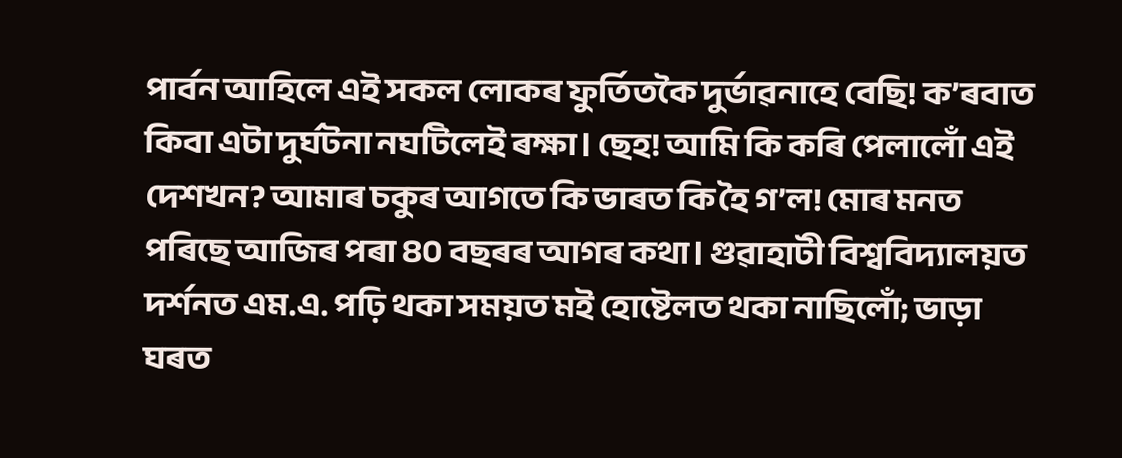পাৰ্বন আহিলে এই সকল লোকৰ ফুৰ্তিতকৈ দুৰ্ভাৱনাহে বেছি! ক’ৰবাত কিবা এটা দুৰ্ঘটনা নঘটিলেই ৰক্ষা। ছেহ! আমি কি কৰি পেলালোঁ এই দেশখন? আমাৰ চকুৰ আগতে কি ভাৰত কি হৈ গ’ল! মোৰ মনত পৰিছে আজিৰ পৰা ৪০ বছৰৰ আগৰ কথা। গুৱাহাটী বিশ্ববিদ্যালয়ত দৰ্শনত এম.এ. পঢ়ি থকা সময়ত মই হোষ্টেলত থকা নাছিলোঁ; ভাড়া ঘৰত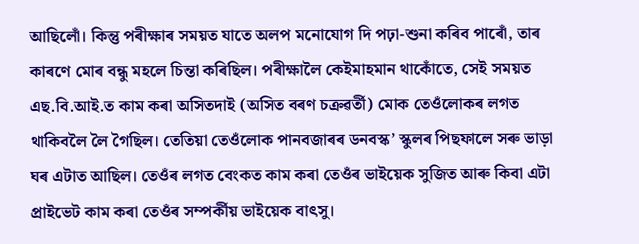আছিলোঁ। কিন্তু পৰীক্ষাৰ সময়ত যাতে অলপ মনোযোগ দি পঢ়া-শুনা কৰিব পাৰোঁ, তাৰ কাৰণে মোৰ বন্ধু মহলে চিন্তা কৰিছিল। পৰীক্ষালৈ কেইমাহমান থাকোঁতে, সেই সময়ত এছ.বি.আই.ত কাম কৰা অসিতদাই (অসিত বৰণ চক্ৰৱৰ্তী) মোক তেওঁলোকৰ লগত থাকিবলৈ লৈ গৈছিল। তেতিয়া তেওঁলোক পানবজাৰৰ ডনবস্ক’ স্কুলৰ পিছফালে সৰু ভাড়া ঘৰ এটাত আছিল। তেওঁৰ লগত বেংকত কাম কৰা তেওঁৰ ভাইয়েক সুজিত আৰু কিবা এটা প্ৰাইভেট কাম কৰা তেওঁৰ সম্পৰ্কীয় ভাইয়েক বাৎসু।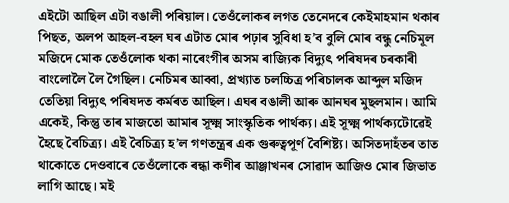এইটো আছিল এটা বঙালী পৰিয়াল। তেওঁলোকৰ লগত তেনেদৰে কেইমাহমান থকাৰ পিছত, অলপ আহল-বহল ঘৰ এটাত মোৰ পঢ়াৰ সুবিধা হ’ব বুলি মোৰ বন্ধু নেচিমূল মজিদে মোক তেওঁলোক থকা নাৰেংগীৰ অসম ৰাজ্যিক বিদ্যুৎ পৰিষদৰ চৰকাৰী বাংলোলৈ লৈ গৈছিল। নেচিমৰ আব্বা, প্ৰখ্যাত চলচ্চিত্ৰ পৰিচালক আব্দুল মজিদ তেতিয়া বিদ্যুৎ পৰিষদত কৰ্মৰত আছিল। এঘৰ বঙালী আৰু আনঘৰ মুছলমান। আমি একেই, কিন্তু তাৰ মাজতো আমাৰ সূক্ষ্ম সাংস্কৃতিক পাৰ্থক্য। এই সূক্ষ্ম পাৰ্থক্যটোৱেই হৈছে বৈচিত্ৰ্য। এই বৈচিত্ৰ্য হ’ল গণতন্ত্ৰৰ এক গুৰুত্বপূৰ্ণ বৈশিষ্ট্য। অসিতদাহঁতৰ তাত থাকোতে দেওবাৰে তেওঁলোকে ৰন্ধা কণীৰ আঞ্জাখনৰ সোৱাদ আজিও মোৰ জিভাত লাগি আছে। মই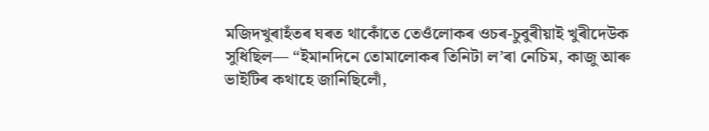মজিদখুৰাহঁতৰ ঘৰত থাকোঁতে তেওঁলোকৰ ওচৰ-চুবুৰীয়াই খুৰীদেউক সুধিছিল— “ইমানদিনে তোমালোকৰ তিনিটা ল’ৰা নেচিম, কাজু আৰু ভাইটিৰ কথাহে জানিছিলোঁ,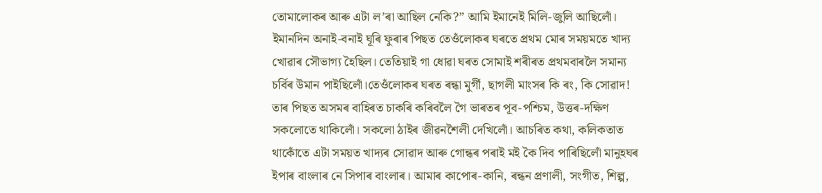তোমালোকৰ আৰু এটা ল’ৰা আছিল নেকি?” আমি ইমানেই মিলি-জুলি আছিলোঁ। ইমানদিন অনাই-বনাই ঘূৰি ফুৰাৰ পিছত তেওঁলোকৰ ঘৰতে প্ৰথম মোৰ সময়মতে খাদ্য খোৱাৰ সৌভাগ্য হৈছিল। তেতিয়াই গা ধোৱা ঘৰত সোমাই শৰীৰত প্ৰথমবাৰলৈ সমান্য চৰ্বিৰ উমান পাইছিলোঁ।তেওঁলোকৰ ঘৰত ৰন্ধা মুৰ্গী, ছাগলী মাংসৰ কি ৰং, কি সোৱাদ! তাৰ পিছত অসমৰ বাহিৰত চাকৰি কৰিবলৈ গৈ ভাৰতৰ পূব-পশ্চিম, উত্তৰ-দক্ষিণ সকলোতে থাকিলোঁ। সকলো ঠাইৰ জীৱনশৈলী দেখিলোঁ। আচৰিত কথা, কলিকতাত থাকোঁতে এটা সময়ত খাদ্যৰ সোৱাদ আৰু গোন্ধৰ পৰাই মই কৈ দিব পাৰিছিলোঁ মানুহঘৰ ইপাৰ বাংলাৰ নে সিপাৰ বাংলাৰ। আমাৰ কাপোৰ-কানি, ৰন্ধন প্ৰণালী, সংগীত, শিল্প,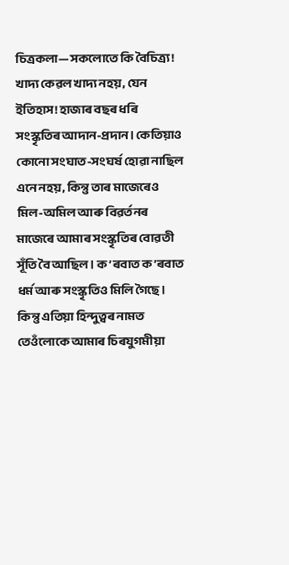চিত্ৰকলা— সকলোতে কি বৈচিত্ৰ্য! খাদ্য কেৱল খাদ্য নহয়, যেন ইতিহাস! হাজাৰ বছৰ ধৰি সংস্কৃতিৰ আদান-প্ৰদান। কেতিয়াও কোনো সংঘাত-সংঘৰ্ষ হোৱা নাছিল এনে নহয়, কিন্তু তাৰ মাজেৰেও মিল-অমিল আৰু বিৱৰ্তনৰ মাজেৰে আমাৰ সংস্কৃতিৰ বোৱতী সূঁতি বৈ আছিল। ক’ৰবাত ক’ৰবাত ধৰ্ম আৰু সংস্কৃতিও মিলি গৈছে।
কিন্তু এতিয়া হিন্দুত্বৰ নামত তেওঁলোকে আমাৰ চিৰযুগমীয়া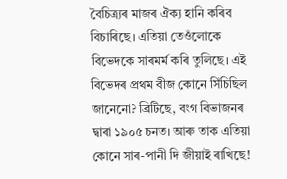বৈচিত্ৰ্যৰ মাজৰ ঐক্য হানি কৰিব বিচাৰিছে। এতিয়া তেওঁলোকে বিভেদকে সাৰমৰ্ম কৰি তুলিছে। এই বিভেদৰ প্ৰথম বীজ কোনে সিঁচিছিল জানেনো? ব্ৰিটিছে, বংগ বিভাজনৰ দ্বাৰা ১৯০৫ চনত। আৰু তাক এতিয়া কোনে সাৰ-পানী দি জীয়াই ৰাখিছে!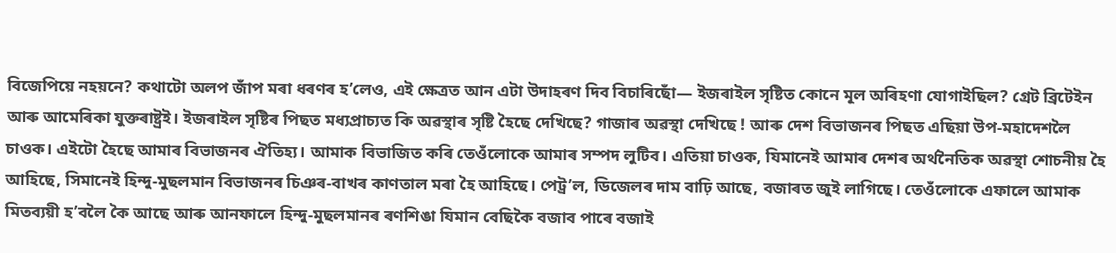বিজেপিয়ে নহয়নে? কথাটো অলপ জাঁপ মৰা ধৰণৰ হ’লেও, এই ক্ষেত্ৰত আন এটা উদাহৰণ দিব বিচাৰিছোঁ— ইজৰাইল সৃষ্টিত কোনে মূল অৰিহণা যোগাইছিল? গ্ৰেট ব্ৰিটেইন আৰু আমেৰিকা যুক্তৰাষ্ট্ৰই। ইজৰাইল সৃষ্টিৰ পিছত মধ্যপ্ৰাচ্যত কি অৱস্থাৰ সৃষ্টি হৈছে দেখিছে? গাজাৰ অৱস্থা দেখিছে ! আৰু দেশ বিভাজনৰ পিছত এছিয়া উপ-মহাদেশলৈ চাওক। এইটো হৈছে আমাৰ বিভাজনৰ ঐতিহ্য। আমাক বিভাজিত কৰি তেওঁলোকে আমাৰ সম্পদ লুটিব। এতিয়া চাওক, যিমানেই আমাৰ দেশৰ অৰ্থনৈতিক অৱস্থা শোচনীয় হৈ আহিছে, সিমানেই হিন্দু-মুছলমান বিভাজনৰ চিঞৰ-বাখৰ কাণতাল মৰা হৈ আহিছে। পেট্ৰ’ল, ডিজেলৰ দাম বাঢ়ি আছে, বজাৰত জুই লাগিছে। তেওঁলোকে এফালে আমাক মিতব্যয়ী হ’বলৈ কৈ আছে আৰু আনফালে হিন্দু-মুছলমানৰ ৰণশিঙা যিমান বেছিকৈ বজাব পাৰে বজাই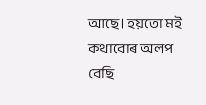আছে। হয়তো মই কথাবোৰ অলপ বেছি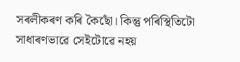সৰলীকৰণ কৰি কৈছোঁ। কিন্তু পৰিস্থিতিটো সাধাৰণভাৱে সেইটোৱে নহয়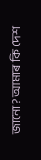জানো? আমাৰ কি দেশ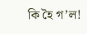কি হৈ গ’ল!